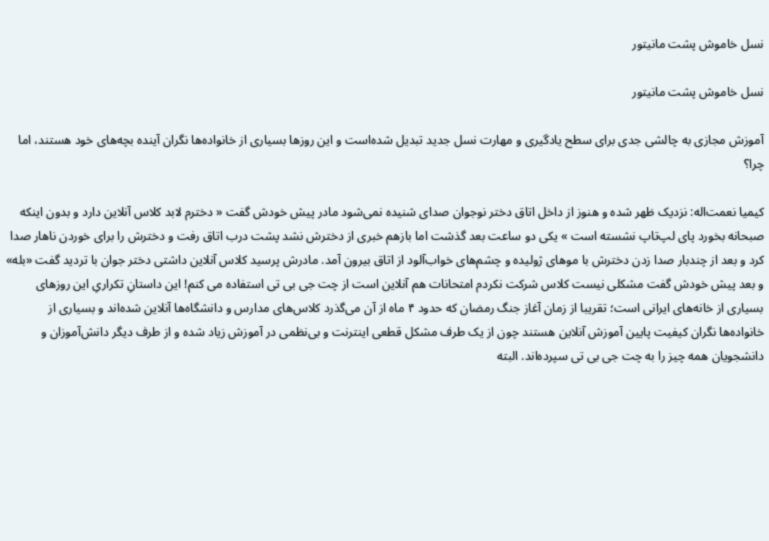نسل خاموش پشت مانیتور

نسل خاموش پشت مانیتور

آموزش مجازی به چالشی جدی برای سطح یادگیری و مهارت نسل جدید تبدیل شده‌است و این روزها بسیاری از خانواده‌ها نگران آینده بچه‌های خود هستند، اما چرا؟

کیمیا نعمت‌اله: نزدیک ظهر شده و هنوز از داخل اتاق دختر نوجوان صدای شنیده نمی‌شود مادر پیش خودش گفت « دخترم لابد کلاس آنلاین دارد و بدون اینکه صبحانه بخورد پای لپ‌تاپ نشسته است » یکی دو ساعت بعد گذشت اما بازهم خبری از دخترش نشد پشت درب اتاق رفت و دخترش را برای خوردن ناهار صدا کرد و بعد از چندبار صدا زدن دخترش با موهای ژولیده و چشم‌های خواب‌آلود از اتاق بیرون آمد. مادرش پرسید کلاس آنلاین داشتی دختر جوان با تردید گفت «بله» و بعد پیش خودش گفت مشکلی نیست کلاس شرکت نکردم امتحانات هم آنلاین است از چت جی بی تی استفاده می کنم! این داستانِ تکراریِ این روزهای بسیاری از خانه‌های ایرانی است؛ تقریبا از زمان آغاز جنگ رمضان که حدود ۴ ماه از آن می‌گذرد کلاس‌های مدارس و دانشگاه‌ها آنلاین شده‌اند و بسیاری از خانواده‌ها نگران کیفیت پایین آموزش آنلاین هستند چون از یک طرف مشکل قطعی اینترنت و بی‌نظمی در آموزش زیاد شده و از طرف دیگر دانش‌آموزان و دانشجویان همه چیز را به چت جی بی تی سپرده‌اند. البته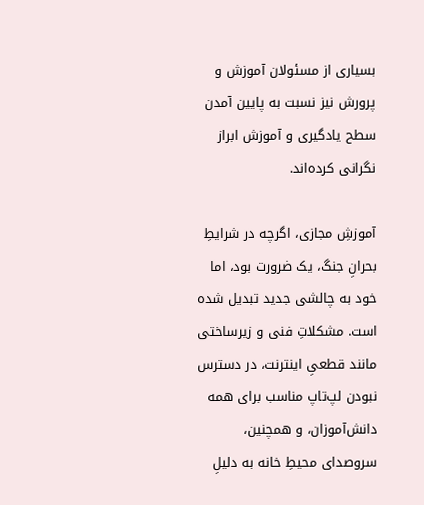بسیاری از مسئولان آموزش و پرورش نیز نسبت به پایین آمدن سطح یادگیری و آموزش ابراز نگرانی کرده‌اند.

آموزشِ مجازی، اگرچه در شرایطِ بحرانِ جنگ، یک ضرورت بود، اما خود به چالشی جدید تبدیل شده است. مشکلاتِ فنی و زیرساختی مانند قطعیِ اینترنت، در دسترس نبودن لپ‌تاپ‌ مناسب برای همه دانش‌آموزان، و همچنین، سروصدای محیطِ خانه به دلیلِ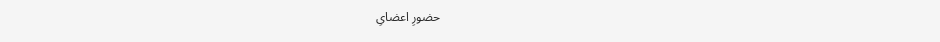حضورِ اعضایِ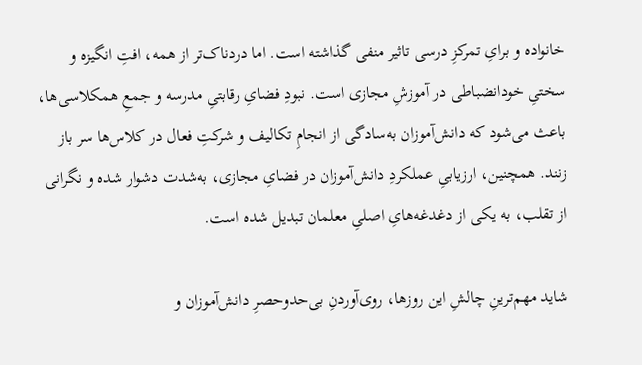خانواده و برایِ تمرکزِ درسی تاثیر منفی گذاشته است. اما دردناک‌تر از همه، افتِ انگیزه و سختیِ خودانضباطی در آموزشِ مجازی است. نبودِ فضایِ رقابتیِ مدرسه و جمعِ همکلاسی‌ها، باعث می‌شود که دانش‌آموزان به‌سادگی از انجامِ تکالیف و شرکتِ فعال در کلاس‌ها سر باز زنند. همچنین، ارزیابیِ عملکردِ دانش‌آموزان در فضایِ مجازی، به‌شدت دشوار شده و نگرانی از تقلب، به یکی از دغدغه‌هایِ اصلیِ معلمان تبدیل شده است.

شاید مهم‌ترینِ چالشِ این روزها، روی‌آوردنِ بی‌حدوحصرِ دانش‌آموزان و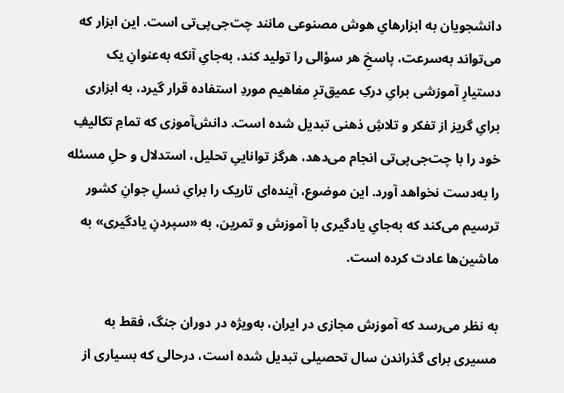دانشجویان به ابزارهایِ هوش مصنوعی مانند چت‌جی‌پی‌تی است. این ابزار که می‌تواند به‌سرعت، پاسخِ هر سؤالی را تولید کند، به‌جایِ آنکه به‌عنوانِ یک دستیارِ آموزشی برایِ درکِ عمیق‌ترِ مفاهیم موردِ استفاده قرار گیرد، به ابزاری برایِ گریز از تفکر و تلاشِ ذهنی تبدیل شده است. دانش‌آموزی که تمامِ تکالیفِ خود را با چت‌جی‌پی‌تی انجام می‌دهد، هرگز تواناییِ تحلیل، استدلال و حلِ مسئله را به‌دست نخواهد آورد. این موضوع، آینده‌ای تاریک را برایِ نسلِ جوانِ کشور ترسیم می‌کند که به‌جایِ یادگیری با آموزش و تمرین، به «سپردنِ یادگیری» به ماشین‌ها عادت کرده است.

به نظر می‌رسد که آموزش مجازی در ایران، به‌ویژه در دوران جنگ، فقط به مسیری برای گذراندن سال تحصیلی تبدیل شده است، درحالی که بسیاری از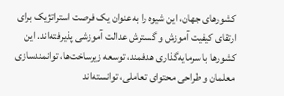کشورهای جهان، این شیوه را به‌عنوان یک فرصت استراتژیک برای ارتقای کیفیت آموزش و گسترش عدالت آموزشی پذیرفته‌اند. این کشورها با سرمایه‌گذاری هدفمند، توسعه زیرساخت‌ها، توانمندسازی معلمان و طراحی محتوای تعاملی، توانسته‌اند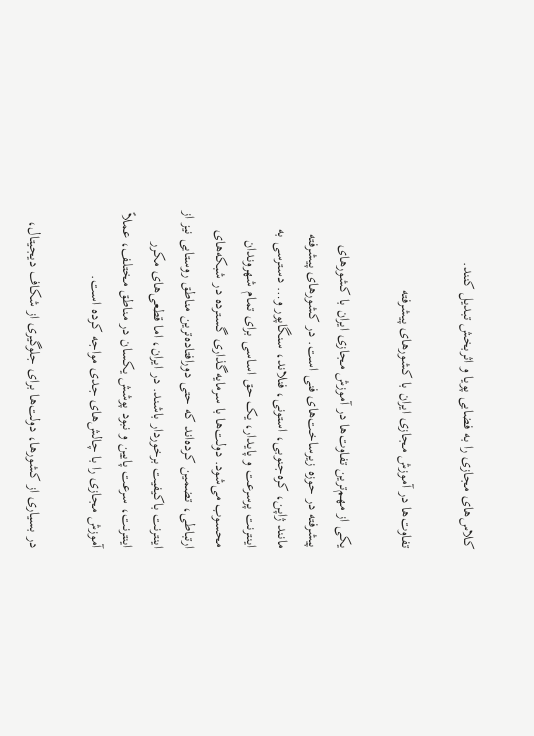کلاس‌های مجازی را به فضایی پویا و اثربخش تبدیل کنند.

تفاوت‌ها در آموزش مجازی ایران با کشورهای پیشرفته

یکی از مهم‌ترین تفاوت‌ها در آموزش مجازی ایران با کشورهای پیشرفته در حوزه زیرساخت‌های فنی است. در کشورهای پیشرفته مانند ژاپن، کره‌جنوبی، استونی، فنلاند، سنگاپور‌ و… دسترسی به اینترنت پرسرعت و پایدار، یک حق اساسی برای تمام شهروندان محسوب می‌شود. دولت‌ها با سرمایه‌گذاری گسترده در شبکه‌های ارتباطی، تضمین کرده‌اند که حتی دورافتاده‌ترین مناطق روستایی نیز از اینترنت باکیفیت برخوردار باشند. در ایران، اما قطعی‌های مکرر اینترنت، سرعت پایین و نبود پوشش یکسان در مناطق مختلف، عملاً آموزش مجازی را با چالش‌های جدی مواجه کرده است.

در بسیاری از کشورها، دولت‌ها برای جلوگیری از شکاف دیجیتال،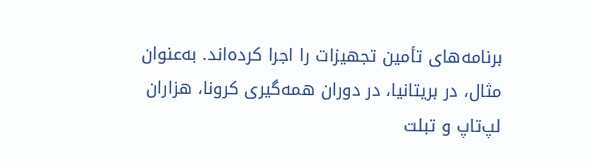برنامه‌های تأمین تجهیزات را اجرا کرده‌اند. به‌عنوان مثال، در بریتانیا، در دوران همه‌گیری کرونا، هزاران لپ‌تاپ و تبلت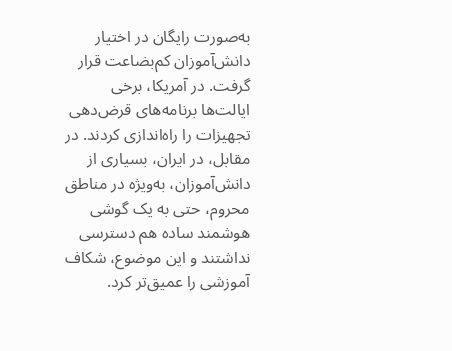به‌صورت رایگان در اختیار دانش‌آموزان کم‌بضاعت قرار گرفت. در آمریکا، برخی ایالت‌ها برنامه‌های قرض‌دهی تجهیزات را راه‌اندازی کردند. در مقابل، در ایران، بسیاری از دانش‌آموزان، به‌ویژه در مناطق محروم، حتی به یک گوشی هوشمند ساده هم دسترسی نداشتند و این موضوع، شکاف آموزشی را عمیق‌تر کرد.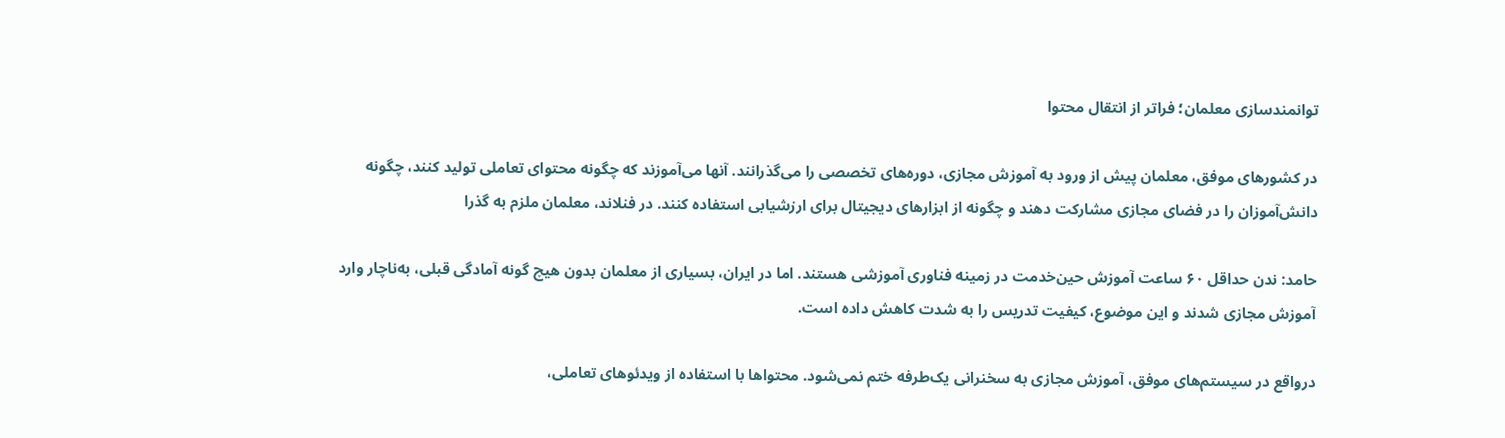توانمندسازی معلمان؛ فراتر از انتقال محتوا

در کشورهای موفق، معلمان پیش از ورود به آموزش مجازی، دوره‌های تخصصی را می‌گذرانند. آنها می‌آموزند که چگونه محتوای تعاملی تولید کنند، چگونه دانش‌آموزان را در فضای مجازی مشارکت دهند و چگونه از ابزارهای دیجیتال برای ارزشیابی استفاده کنند. در فنلاند، معلمان ملزم به گذرا

حامد: ندن حداقل ۶۰ ساعت آموزش حین‌خدمت در زمینه فناوری آموزشی هستند. اما در ایران، بسیاری از معلمان بدون هیچ گونه آمادگی قبلی، به‌ناچار وارد آموزش مجازی شدند و این موضوع، کیفیت تدریس را به شدت کاهش داده است.

درواقع در سیستم‌های موفق، آموزش مجازی به سخنرانی یک‌طرفه ختم نمی‌شود. محتواها با استفاده از ویدئوهای تعاملی،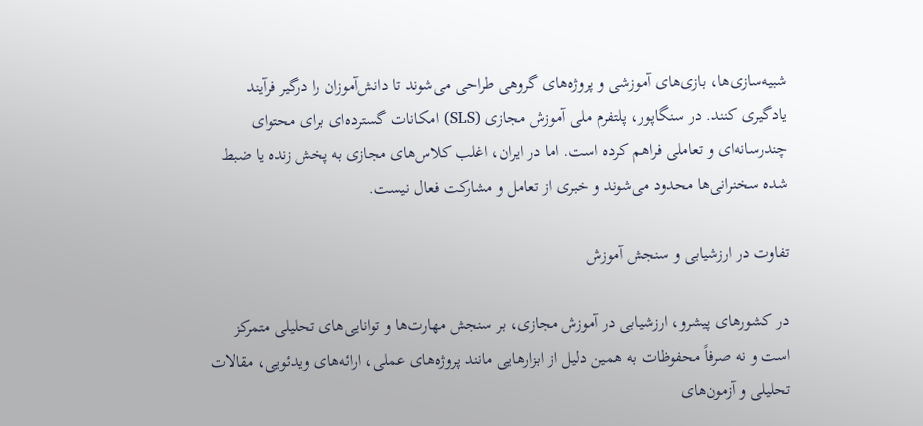شبیه‌سازی‌ها، بازی‌های آموزشی و پروژه‌های گروهی طراحی می‌شوند تا دانش‌آموزان را درگیر فرآیند یادگیری کنند. در سنگاپور، پلتفرم ملی آموزش مجازی (SLS) امکانات گسترده‌ای برای محتوای چندرسانه‌ای و تعاملی فراهم کرده است. اما در ایران، اغلب کلاس‌های مجازی به پخش زنده یا ضبط شده سخنرانی‌ها محدود می‌شوند و خبری از تعامل و مشارکت فعال نیست.

تفاوت در ارزشیابی و سنجش آموزش

در کشورهای پیشرو، ارزشیابی در آموزش مجازی، بر سنجش مهارت‌ها و توانایی‌های تحلیلی متمرکز است و نه صرفاً محفوظات به همین دلیل از ابزارهایی مانند پروژه‌های عملی، ارائه‌های ویدئویی، مقالات تحلیلی و آزمون‌های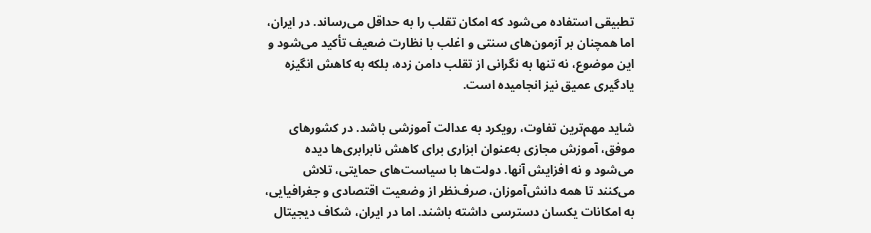تطبیقی استفاده می‌شود که امکان تقلب را به حداقل می‌رساند. در ایران، اما همچنان بر آزمون‌های سنتی و اغلب با نظارت ضعیف تأکید می‌شود و این موضوع، نه تنها به نگرانی از تقلب دامن زده، بلکه به کاهش انگیزه یادگیری عمیق نیز انجامیده است.

شاید مهم‌ترین تفاوت، رویکرد به عدالت آموزشی باشد. در کشورهای موفق، آموزش مجازی به‌عنوان ابزاری برای کاهش نابرابری‌ها دیده می‌شود و نه افزایش آنها. دولت‌ها با سیاست‌های حمایتی، تلاش می‌کنند تا همه دانش‌آموزان، صرف‌نظر از وضعیت اقتصادی و جغرافیایی، به امکانات یکسان دسترسی داشته باشند. اما در ایران، شکاف دیجیتال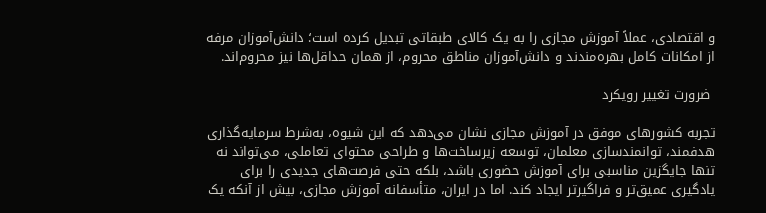و اقتصادی، عملاً آموزش مجازی را به یک کالای طبقاتی تبدیل کرده است؛ دانش‌آموزان مرفه از امکانات کامل بهره‌مندند و دانش‌آموزان مناطق محروم، از همان حداقل‌ها نیز محروم‌اند.

 ضرورت تغییر رویکرد

تجربه کشورهای موفق در آموزش مجازی نشان می‌دهد که این شیوه، به‌شرط سرمایه‌گذاری هدفمند، توانمندسازی معلمان، توسعه زیرساخت‌ها و طراحی محتوای تعاملی، می‌تواند نه تنها جایگزین مناسبی برای آموزش حضوری باشد، بلکه حتی فرصت‌های جدیدی را برای یادگیری عمیق‌تر و فراگیرتر ایجاد کند. اما در ایران، متأسفانه آموزش مجازی، بیش از آنکه یک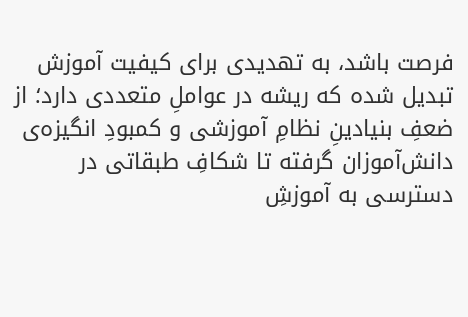فرصت باشد، به تهدیدی برای کیفیت آموزش تبدیل شده که ریشه در عواملِ متعددی دارد؛ از ضعفِ بنیادینِ نظامِ آموزشی و کمبودِ انگیزه‌ی دانش‌آموزان گرفته تا شکافِ طبقاتی در دسترسی به آموزشِ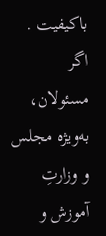باکیفیت . اگر مسئولان، به‌ویژه مجلس و وزارتِ آموزش و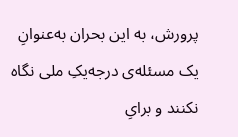پرورش، به این بحران به‌عنوانِ یک مسئله‌ی درجه‌یکِ ملی نگاه نکنند و برایِ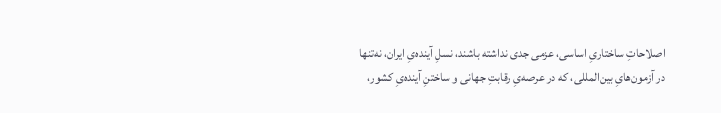اصلاحاتِ ساختاریِ اساسی، عزمی جدی نداشته باشند، نسلِ آینده‌یِ ایران، نه‌تنها در آزمون‌هایِ بین‌المللی، که در عرصه‌یِ رقابتِ جهانی و ساختنِ آینده‌یِ کشور،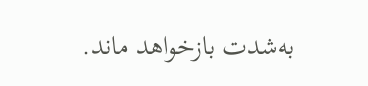به‌شدت بازخواهد ماند.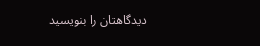دیدگاهتان را بنویسید